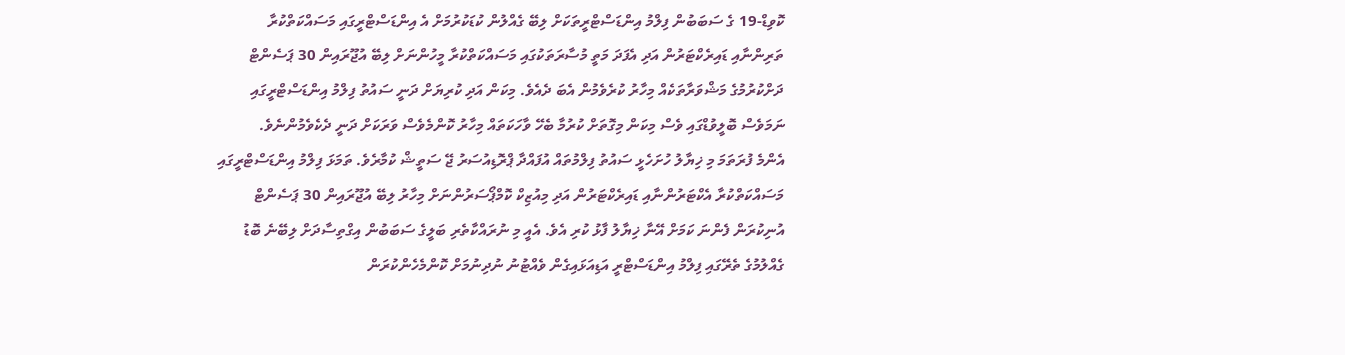ކޮވިޑް-19 ގެ ސަބަބުން ފިލްމު އިންޑަސްޓްރީތަކަށް ލިބޭ ގެއްލުން ކުޑަކުރުމަށް އެ އިންޑަސްޓްރީގައި މަސައްކަތްކުރާ ތަރިންނާއި ޑައިރެކްޓަރުން އަދި އެފަދަ މަތީ މުސާރަތަކުގައި މަސައްކަތްކުރާ މީހުންނަށް ލިބޭ އުޖޫރައިން 30 ޕަސެންޓް ދަށްކުރުމުގެ މަޝްވަރާތަކެއް މިހާރު ކުރެވެމުން އެބަ ދެއެވެ. މިކަން އަދި ކުރިޔަށް ދަނީ ސައުތު ފިލްމު އިންޑަސްޓްރީގައި ނަމަވެސް ބޮލީވުޑްގައި ވެސް މިކަން މިގޮތަށް ކުރުމާ ބެހޭ ވާހަކަތައް މިހާރު ކޮންމެވެސް ވަރަކަށް ދަނީ ދެކެވެމުންނެވެ.
އެންމެ ފުރަތަމަ މި ޚިޔާލު ހުށަހެޅީ ސައުތު ފިލްމުތައް އުފައްދާ ޕްރޮޑިއުސަރު ޖޭ ސަތީޝް ކުމާރެވެ. ތަމަޅަ ފިލްމު އިންޑަސްޓްރީގައި މަސައްކަތްކުރާ އެކްޓަރުންނާއި ޑައިރެކްޓަރުން އަދި މިއުޒިކް ކޮމްޕޯސަރުންނަށް މިހާރު ލިބޭ އުޖޫރައިން 30 ޕަސެންޓް އުނިކުރަން ފެންނަ ކަމަށް އޭނާ ޚިޔާލު ފާޅު ކުރި އެވެ. އެއީ މި ނުރައްކާތެރި ބަލީގެ ސަބަބުން އިގްތިސާދަށް ލިބޭނެ ބޮޑު ގެއްލުމުގެ ތެރޭގައި ފިލްމު އިންޑަސްޓްރީ އަޑިއަޅައިގެން ވެއްޓުނު ނުދިނުމަށް ކޮންމެހެންކުރަން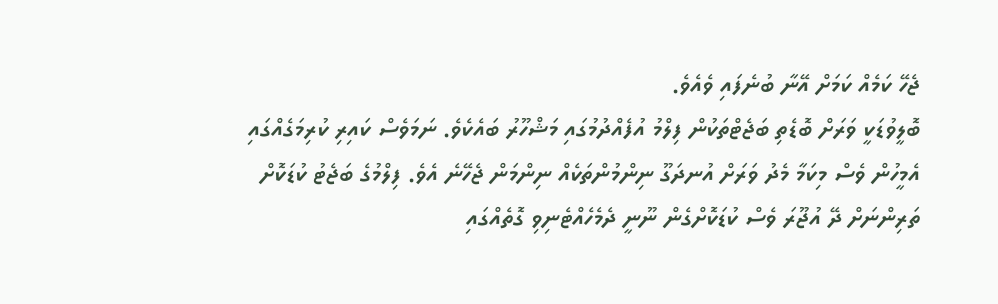ޖެހޭ ކަމެއް ކަމަށް އޭނާ ބުނެފައި ވެއެވެ.
ބޮލީވުޑަކީ ވަރަށް ބޮޑެތި ބަޖެޓްތަކުން ފިލްމު އުފެއްދުމުގައި މަޝްހޫރު ބައެކެވެ. ނަމަވެސް ކައިރި ކުރިމަގެއްގައި އެމީހުން ވެސް މިކަމާ މެދު ވަރަށް އުނދަގޫ ނިންމުންތަކެއް ނިންމަން ޖެހޭނެ އެވެ. ފިލްމުގެ ބަޖެޓު ކުޑަކޮށް ތަރިންނަށް ދޭ އުޖޫރަ ވެސް ކުޑަކޮށްގެން ނޫނީ ދެމެހެއްޓެނިވި ގޮތެއްގައި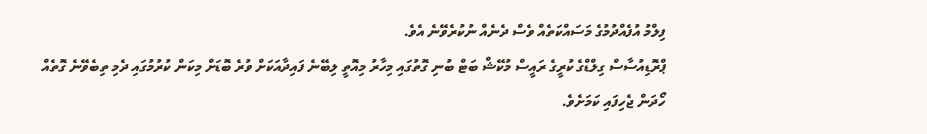ފިލްމު އުފެއްދުމުގެ މަސައްކަތެއް ވެސް ދެނެއް ނުކުރެވޭނެ އެވެ.
ޕްރޮޑިއުސާސް ގިލްޑްގެ ކުރީގެ ރައީސް މުކޭޝް ބަޓް ބުނި ގޮތުގައި މިހާރު މިއޮތީ ލިބޭނެ ފައިދާއަކަށް ވުރެ ބޮޑަށް މިކަން ކުރުމުގައި ދެމި ތިބެވޭނެ ގޮތެއް ހޯދަން ޖެހިފައި ކަމަށެވެ.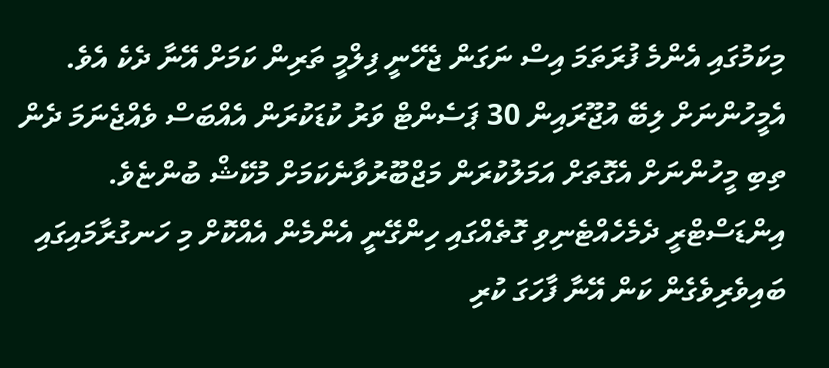މިކަމުގައި އެންމެ ފުރަތަމަ އިސް ނަގަން ޖެހޭނީ ފިލްމީ ތަރިން ކަމަށް އޭނާ ދެކެ އެވެ. އެމީހުންނަށް ލިބޭ އުޖޫރައިން 30 ޕަސެންޓް ވަރު ކުޑަކުރަން އެއްބަސް ވެއްޖެނަމަ ދެން ތިބި މީހުންނަށް އެގޮތަށް އަމަލުކުރަން މަޖްބޫރުވާނެކަމަށް މުކޭޝް ބުންޏެވެ. އިންޑަސްޓްރީ ދެމެހެއްޓެނިވި ގޮތެއްގައި ހިންގޭނީ އެންމެން އެއްކޮށް މި ހަނގުރާމައިގައި ބައިވެރިވެގެން ކަން އޭނާ ފާހަގަ ކުރި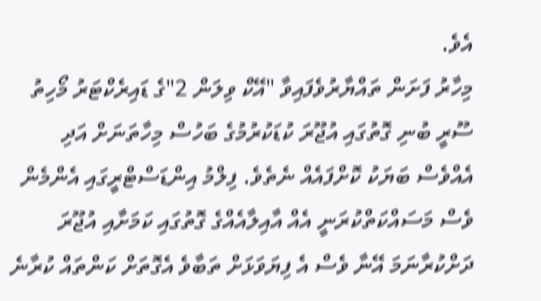އެވެ.
މިހާރު ފަށަން ތައްޔާރުވެފައިވާ "އޭކް ވިލަން 2"ގެ ޑައިރެކްޓަރު މޯހިތު ސޫރީ ބުނި ގޮތުގައި އުޖޫރަ ކުޑަކުރުމުގެ ބަހުސް މިހާތަނަށް އަދި އެއްވެސް ބަޔަކު ކޮށްފައެއް ނެތެވެ. ފިލްމު އިންޑަސްޓްރީގައި އެންމެން ވެސް މަސައްކަތްކުރަނީ އެއް އާއިލާއެއްގެ ގޮތުގައި ކަމަށާއި އުޖޫރަ ދަށްކުރާނަމަ އޭނާ ވެސް އެ ފިޔަވަޅަށް ތަބާވެ އެގޮތަށް ކަންތައް ކުރާނެ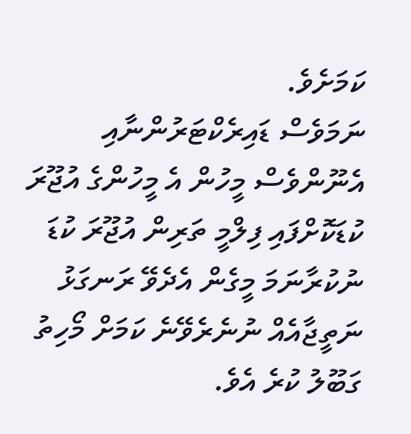ކަމަށެވެ.
ނަމަވެސް ޑައިރެކްޓަރުންނާއި އެނޫންވެސް މީހުން އެ މީހުންގެ އުޖޫރަ ކުޑަކޮށްފައި ފިލްމީ ތަރިން އުޖޫރަ ކުޑަ ނުކުރާނަމަ މީގެން އެދެވޭ ރަނގަޅު ނަތީޖާއެއް ނުނެރެވޭނެ ކަމަށް މޯހިތު ގަބޫލު ކުރެ އެވެ.